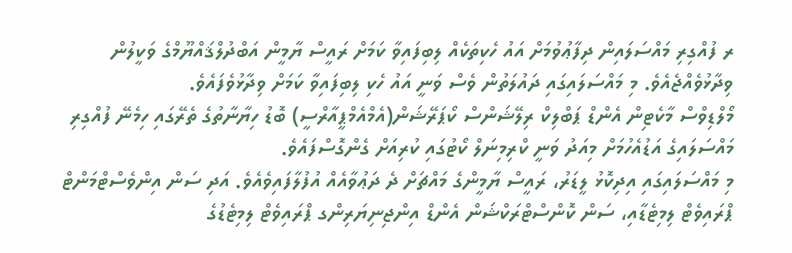ރ ފުއްގިރި މައްސަލައިން ދިފާޢުވުމަށް އައު ހެކިތަކެއް ލިބިފައިވާ ކަމަށް ރައީސް ޔާމީން އަބްދުލްޤައްޔޫމްގެ ވަކީލުން ވިދާޅުވެއްޖެއެވެ. މި މައްސަލައިގައި ދައުލަތުން ވެސް ވަނީ އައު ހެކި ލިބިފައިވާ ކަމަށް ވިދާޅުވެފައެވެ.
މޯލްޑިވްސް މާކެޓިން އެންޑް ޕަބްލިކް ރިލޭޝަންސް ކޯޕަރޭޝަން(އެމްއެމްޕީއާރްސީ) ބޮޑު ހިޔާނާތުގެ ތެރޭގައި ހިމެނޭ ފުއްގިރި މައްސަލައިގެ އަޑުއެހުމަށް މިއަދު ވަނީ ކްރިމިނަލް ކޯޓުގައި ކުރިއަށް ގެންގޮސްފައެވެ.
މި މައްސަލައިގައި އިދިކޮޅު ލީޑަރު، ރައީސް ޔާމީންގެ މައްޗަށް ދެ ދަޢުވާއެއް އުފުލާފައިވެއެވެ. އަދި ސަން އިންވެސްޓްމަންޓް ޕްރައިވެޓް ލިމިޓެޑާއި، ސަން ކޮންސްޓްރަކްޝަން އެންޑް އިންޖިނިޔަރިންގ ޕްރައިވެޓް ލިމިޓެޑުގެ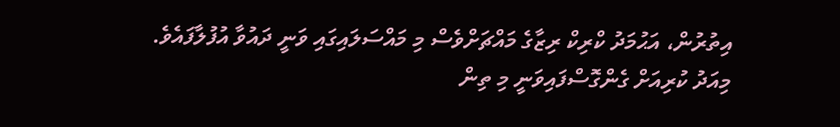އިތުރުން، އަޙުމަދު ކްރިކް ރިޒާގެ މައްޗަށްވެސް މި މައްސަލައިގައި ވަނީ ދައުވާ އުފުލާފައެވެ.
މިއަދު ކުރިއަށް ގެންގޮސްފައިވަނީ މި ތިން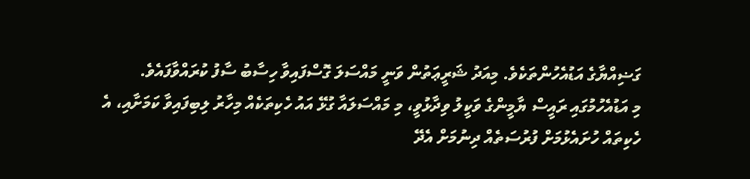ގަޟިއްޔާގެ އަޑުއެހުންތަކެވެ. މިއަދު ޝަރީޢަތުން ވަނީ މައްސަލަ ގޮސްފައިވާ ހިސާބު ސާފު ކުރައްވާފައެވެ.
މި އަޑުއެހުމުގައި ރައީސް ޔާމީންގެ ވަކީލު ވިދާޅުވީ، މި މައްސަލައާ ގުޅޭ އައު ހެކިތަކެއް މިހާރު ލިބިފައިވާ ކަމަށާއި، އެ ހެކިތައް ހުށައެޅުމަށް ފުރުސަތެއް ދިނުމަށް އެދޭ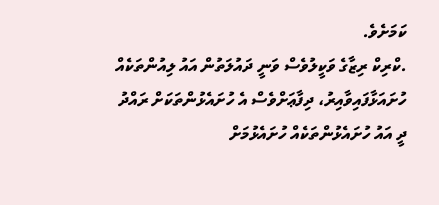ކަމަށެވެ.
.ކްރިކް ރިޒާގެ ވަކީލުވެސް ވަނީ ދައުލަތުން އައު ލިއުންތަކެއް ހުށައަޅާފައިވާއިރު، ދިފާޢަށްވެސް އެ ހުށައެޅުންތަކަށް ރައްދު ދީ އައު ހުށައެޅުންތަކެއް ހުށައެޅުމަށް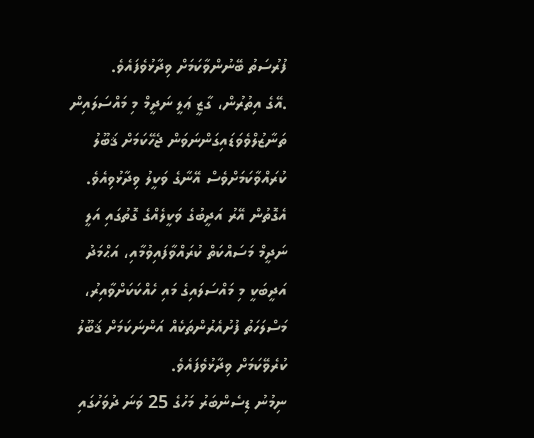ފުރުސަތު ބޭނުންވާކަމަށް ވިދާޅުވެފައެވެ.
.އޭގެ އިތުރުން، ގާޒީ ޢަލީ ނަދީމް މި މައްސަލައިން ތަނާޒުލްވެވަޑައިގަންނަވަން ޖެހޭކަމަށް ޤަބޫލު ކުރައްވާކަމަށްވެސް އޭނާގެ ވަކީލު ވިދާޅުވިއެވެ.
އެގޮތުން އޭރު އަދީބުގެ ވަކީލެއްގެ ގޮތުގައި އަލީ ނަދީމް މަސައްކަތް ކުރައްވާފައިވުމާއި، އަޙްމަދު އަދީބަކީ މި މައްސަލައިގެ މައި ހެއްކަކަށްވާއިރު، މަސްލަހަތު ފުށުއެރުންތަކެއް އަންނަކަމަށް ޤަބޫލު ކުރެވޭކަމަށް ވިދާޅުވެފައެވެ.
ނިމުނު ޑިސެންބަރު މަހުގެ 25 ވަނަ ދުވަހުގައި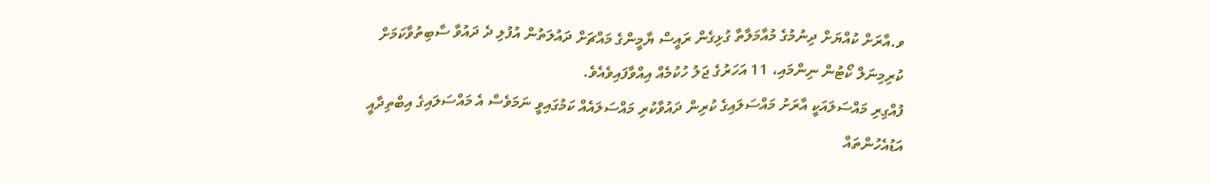ވ.އާރަށް ކުއްޔަށް ދިނުމުގެ މުއާމަލާތާ ގުޅިގެން ރައީސް ޔާމީންގެ މައްޗަށް ދައުލަތުން އުފުލި ދެ ދައުވާ ސާބިތުވާކަމަށް ކުރިމިނަލް ކޯޓުން ނިންމައި، 11 އަހަރުގެ ޖަލު ހުކުމެއް އިއްވާފައިވެއެވެ.
ފުއްގިރި މައްސަލައަކީ އާރަށު މައްސަލައިގެ ކުރިން ދައުވާކުރި މައްސަލައެއް ކަމުގައިވީ ނަމަވެސް އެ މައްސަލައިގެ އިބްތިދާއީ އަޑުއެހުންތައް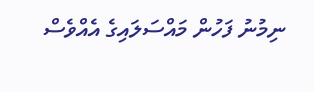ނިމުނު ފަހުން މައްސަލައިގެ އެއްވެސް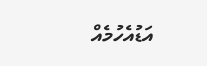އަޑުއެހުމެއް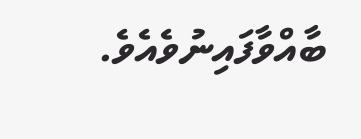ބާއްވާފައިނުވެއެވެ.